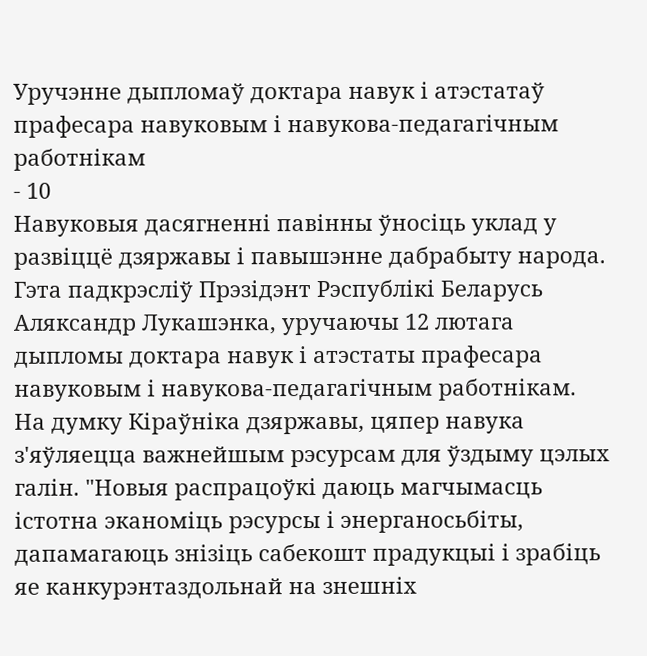Уручэнне дыпломаў доктара навук і атэстатаў прафесара навуковым і навукова-педагагічным работнікам
- 10
Навуковыя дасягненні павінны ўносіць уклад у развіццё дзяржавы і павышэнне дабрабыту народа. Гэта падкрэсліў Прэзідэнт Рэспублікі Беларусь Аляксандр Лукашэнка, уручаючы 12 лютага дыпломы доктара навук і атэстаты прафесара навуковым і навукова-педагагічным работнікам.
На думку Кіраўніка дзяржавы, цяпер навука з'яўляецца важнейшым рэсурсам для ўздыму цэлых галін. "Новыя распрацоўкі даюць магчымасць істотна эканоміць рэсурсы і энерганосьбіты, дапамагаюць знізіць сабекошт прадукцыі і зрабіць яе канкурэнтаздольнай на знешніх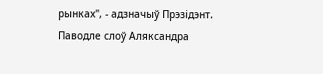рынках", - адзначыў Прэзідэнт.
Паводле слоў Аляксандра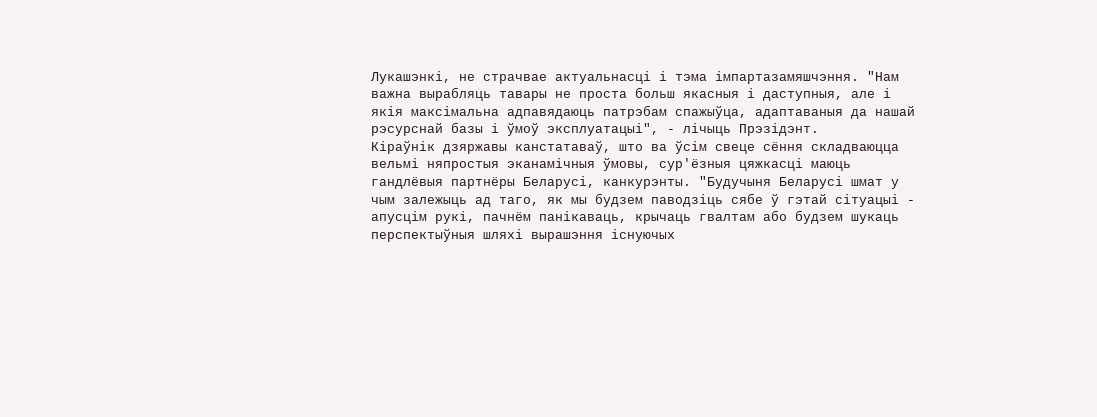Лукашэнкі, не страчвае актуальнасці і тэма імпартазамяшчэння. "Нам важна вырабляць тавары не проста больш якасныя і даступныя, але і якія максімальна адпавядаюць патрэбам спажыўца, адаптаваныя да нашай рэсурснай базы і ўмоў эксплуатацыі", - лічыць Прэзідэнт.
Кіраўнік дзяржавы канстатаваў, што ва ўсім свеце сёння складваюцца вельмі няпростыя эканамічныя ўмовы, сур'ёзныя цяжкасці маюць гандлёвыя партнёры Беларусі, канкурэнты. "Будучыня Беларусі шмат у чым залежыць ад таго, як мы будзем паводзіць сябе ў гэтай сітуацыі - апусцім рукі, пачнём панікаваць, крычаць гвалтам або будзем шукаць перспектыўныя шляхі вырашэння існуючых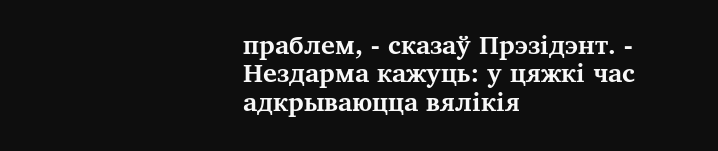праблем, - сказаў Прэзідэнт. - Нездарма кажуць: у цяжкі час адкрываюцца вялікія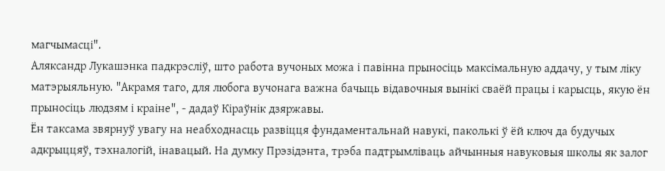магчымасці".
Аляксандр Лукашэнка падкрэсліў, што работа вучоных можа і павінна прыносіць максімальную аддачу, у тым ліку матэрыяльную. "Акрамя таго, для любога вучонага важна бачыць відавочныя вынікі сваёй працы і карысць, якую ён прыносіць людзям і краіне", - дадаў Кіраўнік дзяржавы.
Ён таксама звярнуў увагу на неабходнасць развіцця фундаментальнай навукі, паколькі ў ёй ключ да будучых адкрыццяў, тэхналогій, інавацый. На думку Прэзідэнта, трэба падтрымліваць айчынныя навуковыя школы як залог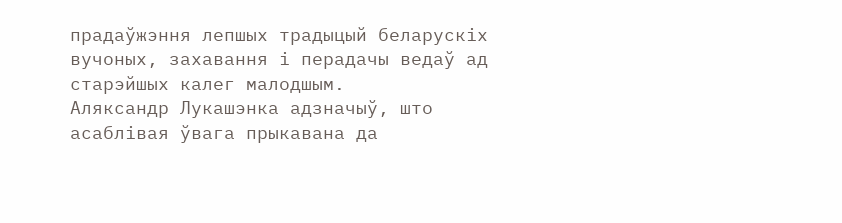прадаўжэння лепшых традыцый беларускіх вучоных, захавання і перадачы ведаў ад старэйшых калег малодшым.
Аляксандр Лукашэнка адзначыў, што асаблівая ўвага прыкавана да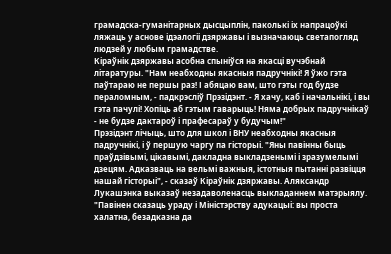грамадска-гуманітарных дысцыплін, паколькі іх напрацоўкі ляжаць у аснове ідэалогіі дзяржавы і вызначаюць светапогляд людзей у любым грамадстве.
Кіраўнік дзяржавы асобна спыніўся на якасці вучэбнай літаратуры. "Нам неабходны якасныя падручнікі! Я ўжо гэта паўтараю не першы раз! І абяцаю вам, што гэты год будзе пераломным, - падкрэсліў Прэзідэнт. - Я хачу, каб і начальнікі, і вы гэта пачулі! Хопіць аб гэтым гаварыць! Няма добрых падручнікаў - не будзе дактароў і прафесараў у будучым!"
Прэзідэнт лічыць, што для школ і ВНУ неабходны якасныя падручнікі, і ў першую чаргу па гісторыі. "Яны павінны быць праўдзівымі, цікавымі, дакладна выкладзенымі і зразумелымі дзецям. Адказваць на вельмі важныя, істотныя пытанні развіцця нашай гісторыі", - сказаў Кіраўнік дзяржавы. Аляксандр Лукашэнка выказаў незадаволенасць выкладаннем матэрыялу.
"Павінен сказаць ураду і Міністэрству адукацыі: вы проста халатна, безадказна да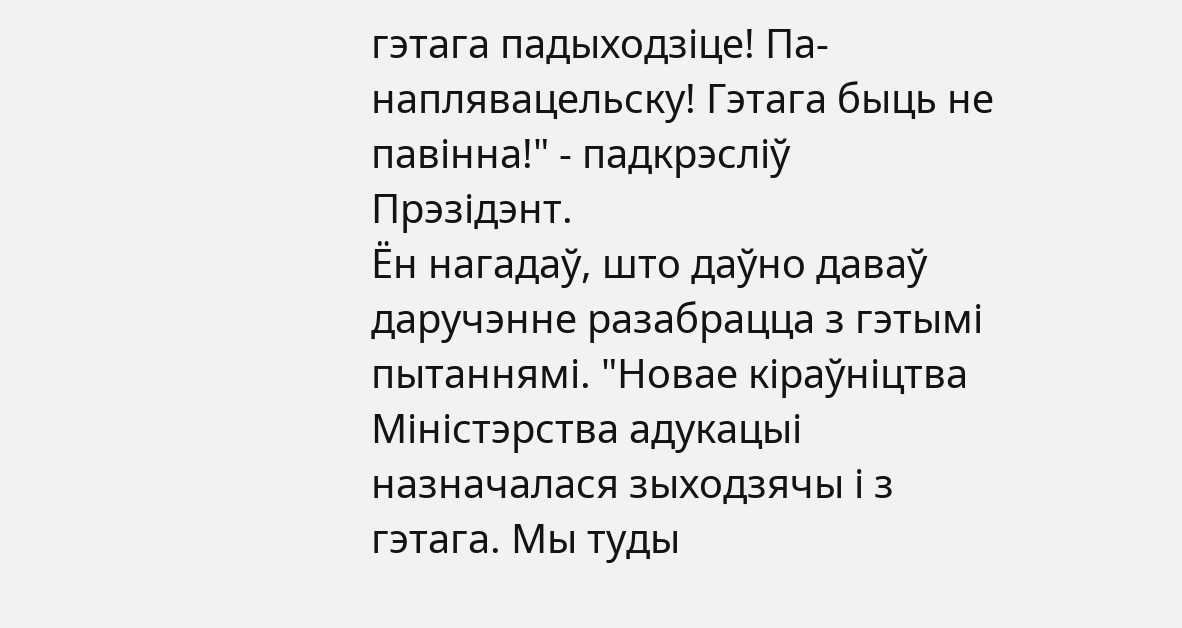гэтага падыходзіце! Па-наплявацельску! Гэтага быць не павінна!" - падкрэсліў Прэзідэнт.
Ён нагадаў, што даўно даваў даручэнне разабрацца з гэтымі пытаннямі. "Новае кіраўніцтва Міністэрства адукацыі назначалася зыходзячы і з гэтага. Мы туды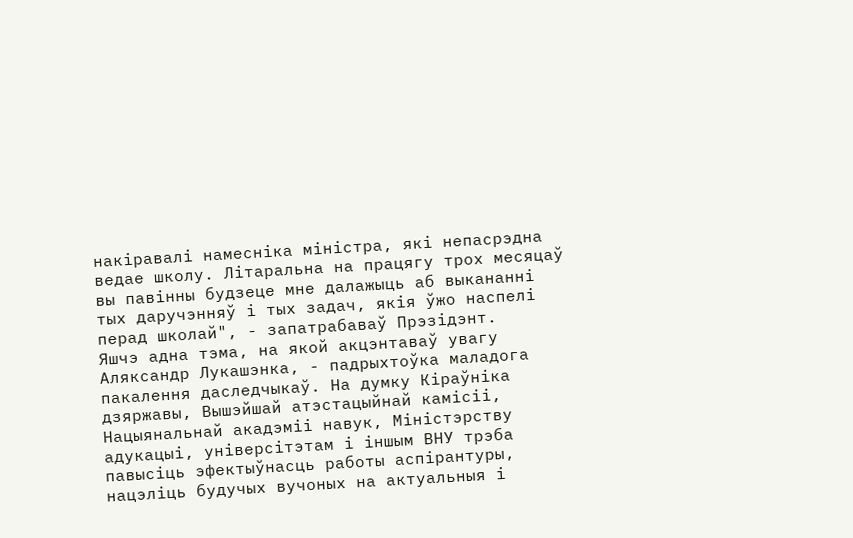накіравалі намесніка міністра, які непасрэдна ведае школу. Літаральна на працягу трох месяцаў вы павінны будзеце мне далажыць аб выкананні тых даручэнняў і тых задач, якія ўжо наспелі перад школай", - запатрабаваў Прэзідэнт.
Яшчэ адна тэма, на якой акцэнтаваў увагу Аляксандр Лукашэнка, - падрыхтоўка маладога пакалення даследчыкаў. На думку Кіраўніка дзяржавы, Вышэйшай атэстацыйнай камісіі, Нацыянальнай акадэміі навук, Міністэрству адукацыі, універсітэтам і іншым ВНУ трэба павысіць эфектыўнасць работы аспірантуры, нацэліць будучых вучоных на актуальныя і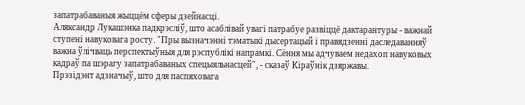запатрабаваныя жыццём сферы дзейнасці.
Аляксандр Лукашэнка падкрэсліў, што асаблівай увагі патрабуе развіццё дактарантуры - важнай ступені навуковага росту. "Пры вызначэнні тэматыкі дысертацый і правядзенні даследаванняў важна ўлічваць перспектыўныя для рэспублікі напрамкі. Сёння мы адчуваем недахоп навуковых кадраў па шэрагу запатрабаваных спецыяльнасцей", - сказаў Кіраўнік дзяржавы.
Прэзідэнт адзначыў, што для паспяховага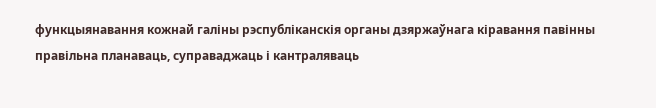функцыянавання кожнай галіны рэспубліканскія органы дзяржаўнага кіравання павінны правільна планаваць, суправаджаць і кантраляваць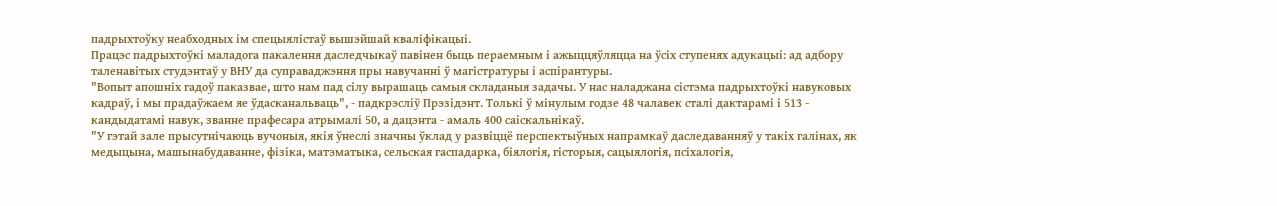падрыхтоўку неабходных ім спецыялістаў вышэйшай кваліфікацыі.
Працэс падрыхтоўкі маладога пакалення даследчыкаў павінен быць пераемным і ажыццяўляцца на ўсіх ступенях адукацыі: ад адбору таленавітых студэнтаў у ВНУ да суправаджэння пры навучанні ў магістратуры і аспірантуры.
"Вопыт апошніх гадоў паказвае, што нам пад сілу вырашаць самыя складаныя задачы. У нас наладжана сістэма падрыхтоўкі навуковых кадраў, і мы прадаўжаем яе ўдасканальваць", - падкрэсліў Прэзідэнт. Толькі ў мінулым годзе 48 чалавек сталі дактарамі і 513 - кандыдатамі навук, званне прафесара атрымалі 50, а дацэнта - амаль 400 саіскальнікаў.
"У гэтай зале прысутнічаюць вучоныя, якія ўнеслі значны ўклад у развіццё перспектыўных напрамкаў даследаванняў у такіх галінах, як медыцына, машынабудаванне, фізіка, матэматыка, сельская гаспадарка, біялогія, гісторыя, сацыялогія, псіхалогія,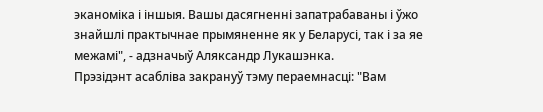эканоміка і іншыя. Вашы дасягненні запатрабаваны і ўжо знайшлі практычнае прымяненне як у Беларусі, так і за яе межамі", - адзначыў Аляксандр Лукашэнка.
Прэзідэнт асабліва закрануў тэму пераемнасці: "Вам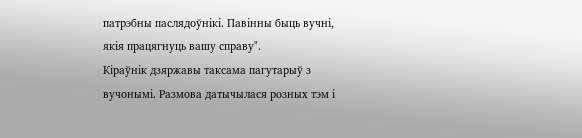патрэбны паслядоўнікі. Павінны быць вучні, якія працягнуць вашу справу".
Кіраўнік дзяржавы таксама пагутарыў з вучонымі. Размова датычылася розных тэм і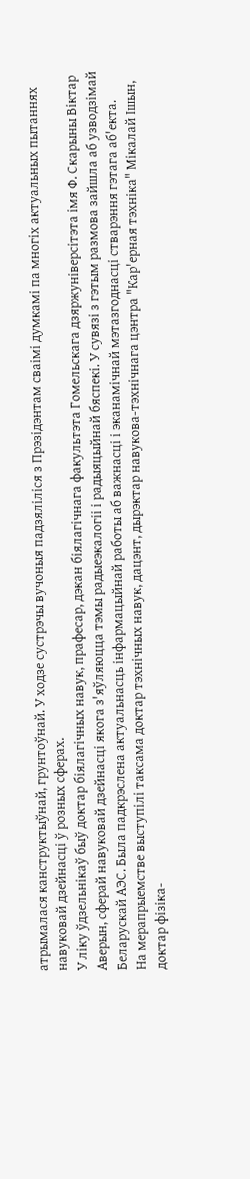атрымалася канструктыўнай, грунтоўнай. У ходзе сустрэчы вучоныя падзяліліся з Прэзідэнтам сваімі думкамі па многіх актуальных пытаннях навуковай дзейнасці ў розных сферах.
У ліку ўдзельнікаў быў доктар біялагічных навук, прафесар, дэкан біялагічнага факультэта Гомельскага дзяржуніверсітэта імя Ф. Скарыны Віктар Аверын, сферай навуковай дзейнасці якога з'яўляюцца тэмы радыеэкалогіі і радыяцыйнай бяспекі. У сувязі з гэтым размова зайшла аб узводзімай Беларускай АЭС. Была падкрэслена актуальнасць інфармацыйнай работы аб важнасці і эканамічнай мэтазгоднасці стварэння гэтага аб'екта.
На мерапрыемстве выступілі таксама доктар тэхнічных навук, дацэнт, дырэктар навукова-тэхнічнага цэнтра "Кар'ерная тэхніка" Мікалай Ішын, доктар фізіка-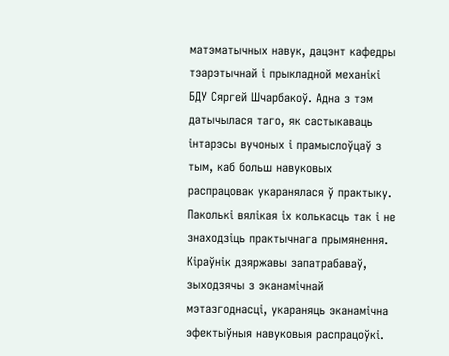матэматычных навук, дацэнт кафедры тэарэтычнай і прыкладной механікі БДУ Сяргей Шчарбакоў. Адна з тэм датычылася таго, як састыкаваць інтарэсы вучоных і прамыслоўцаў з тым, каб больш навуковых распрацовак укаранялася ў практыку. Паколькі вялікая іх колькасць так і не знаходзіць практычнага прымянення.
Кіраўнік дзяржавы запатрабаваў, зыходзячы з эканамічнай мэтазгоднасці, укараняць эканамічна эфектыўныя навуковыя распрацоўкі.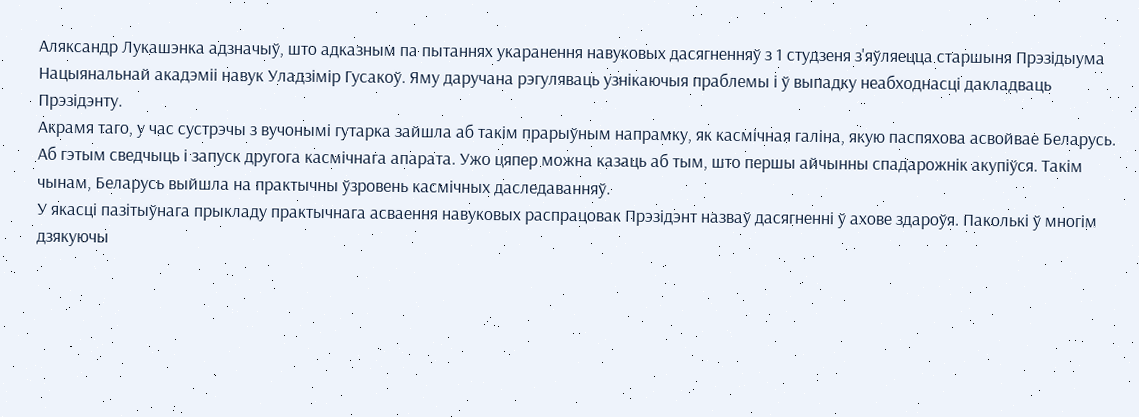Аляксандр Лукашэнка адзначыў, што адказным па пытаннях укаранення навуковых дасягненняў з 1 студзеня з'яўляецца старшыня Прэзідыума Нацыянальнай акадэміі навук Уладзімір Гусакоў. Яму даручана рэгуляваць узнікаючыя праблемы і ў выпадку неабходнасці дакладваць Прэзідэнту.
Акрамя таго, у час сустрэчы з вучонымі гутарка зайшла аб такім прарыўным напрамку, як касмічная галіна, якую паспяхова асвойвае Беларусь. Аб гэтым сведчыць і запуск другога касмічнага апарата. Ужо цяпер можна казаць аб тым, што першы айчынны спадарожнік акупіўся. Такім чынам, Беларусь выйшла на практычны ўзровень касмічных даследаванняў.
У якасці пазітыўнага прыкладу практычнага асваення навуковых распрацовак Прэзідэнт назваў дасягненні ў ахове здароўя. Паколькі ў многім дзякуючы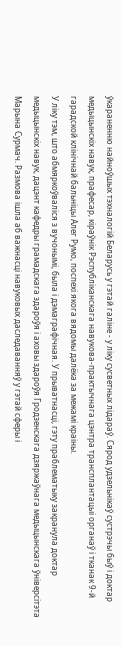ўкараненню найноўшых тэхналогій Беларусь у гэтай галіне - у ліку сусветных лідараў. Сярод удзельнікаў сустрэчы быў і доктар медыцынскіх навук, прафесар, кіраўнік Рэспубліканскага навукова-практычнага цэнтра трансплантацыі органаў і тканак 9-й гарадской клінічнай бальніцы Алег Румо, поспехі якога вядомы далёка за межамі краіны.
У ліку тэм, што абмяркоўваліся з вучонымі, была і дэмаграфічная. У прыватнасці, гэту праблематыку закранула доктар медыцынскіх навук, дацэнт кафедры грамадскага здароўя і аховы здароўя Гродзенскага дзяржаўнага медыцынскага ўніверсітэта Марына Сурмач. Размова ішла аб важнасці навуковых даследаванняў у гэтай сферы і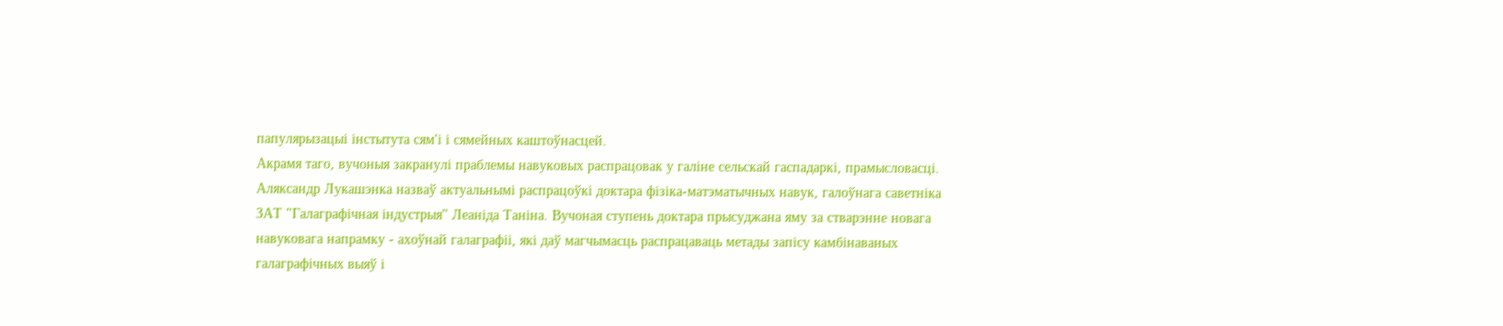папулярызацыі інстытута сям'і і сямейных каштоўнасцей.
Акрамя таго, вучоныя закранулі праблемы навуковых распрацовак у галіне сельскай гаспадаркі, прамысловасці.
Аляксандр Лукашэнка назваў актуальнымі распрацоўкі доктара фізіка-матэматычных навук, галоўнага саветніка ЗАТ "Галаграфічная індустрыя" Леаніда Таніна. Вучоная ступень доктара прысуджана яму за стварэнне новага навуковага напрамку - ахоўнай галаграфіі, які даў магчымасць распрацаваць метады запісу камбінаваных галаграфічных выяў і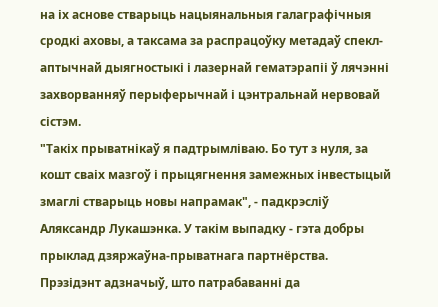на іх аснове стварыць нацыянальныя галаграфічныя сродкі аховы, а таксама за распрацоўку метадаў спекл-аптычнай дыягностыкі і лазернай гематэрапіі ў лячэнні захворванняў перыферычнай і цэнтральнай нервовай сістэм.
"Такіх прыватнікаў я падтрымліваю. Бо тут з нуля, за кошт сваіх мазгоў і прыцягнення замежных інвестыцый змаглі стварыць новы напрамак", - падкрэсліў Аляксандр Лукашэнка. У такім выпадку - гэта добры прыклад дзяржаўна-прыватнага партнёрства.
Прэзідэнт адзначыў, што патрабаванні да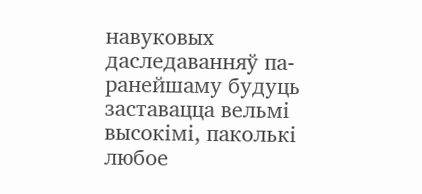навуковых даследаванняў па-ранейшаму будуць заставацца вельмі высокімі, паколькі любое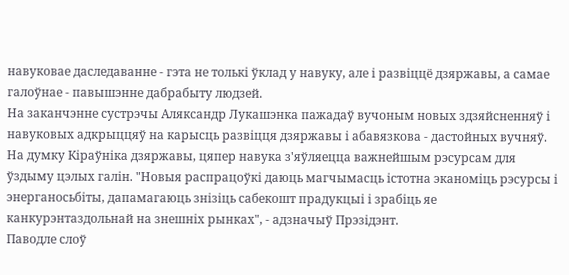навуковае даследаванне - гэта не толькі ўклад у навуку, але і развіццё дзяржавы, а самае галоўнае - павышэнне дабрабыту людзей.
На заканчэнне сустрэчы Аляксандр Лукашэнка пажадаў вучоным новых здзяйсненняў і навуковых адкрыццяў на карысць развіцця дзяржавы і абавязкова - дастойных вучняў.
На думку Кіраўніка дзяржавы, цяпер навука з'яўляецца важнейшым рэсурсам для ўздыму цэлых галін. "Новыя распрацоўкі даюць магчымасць істотна эканоміць рэсурсы і энерганосьбіты, дапамагаюць знізіць сабекошт прадукцыі і зрабіць яе канкурэнтаздольнай на знешніх рынках", - адзначыў Прэзідэнт.
Паводле слоў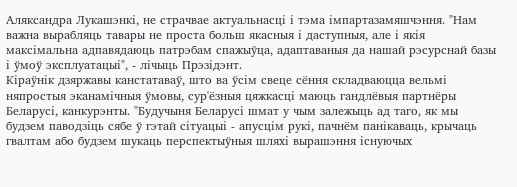Аляксандра Лукашэнкі, не страчвае актуальнасці і тэма імпартазамяшчэння. "Нам важна вырабляць тавары не проста больш якасныя і даступныя, але і якія максімальна адпавядаюць патрэбам спажыўца, адаптаваныя да нашай рэсурснай базы і ўмоў эксплуатацыі", - лічыць Прэзідэнт.
Кіраўнік дзяржавы канстатаваў, што ва ўсім свеце сёння складваюцца вельмі няпростыя эканамічныя ўмовы, сур'ёзныя цяжкасці маюць гандлёвыя партнёры Беларусі, канкурэнты. "Будучыня Беларусі шмат у чым залежыць ад таго, як мы будзем паводзіць сябе ў гэтай сітуацыі - апусцім рукі, пачнём панікаваць, крычаць гвалтам або будзем шукаць перспектыўныя шляхі вырашэння існуючых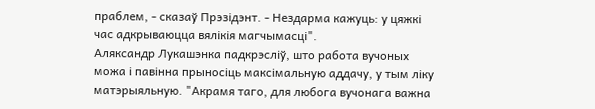праблем, - сказаў Прэзідэнт. - Нездарма кажуць: у цяжкі час адкрываюцца вялікія магчымасці".
Аляксандр Лукашэнка падкрэсліў, што работа вучоных можа і павінна прыносіць максімальную аддачу, у тым ліку матэрыяльную. "Акрамя таго, для любога вучонага важна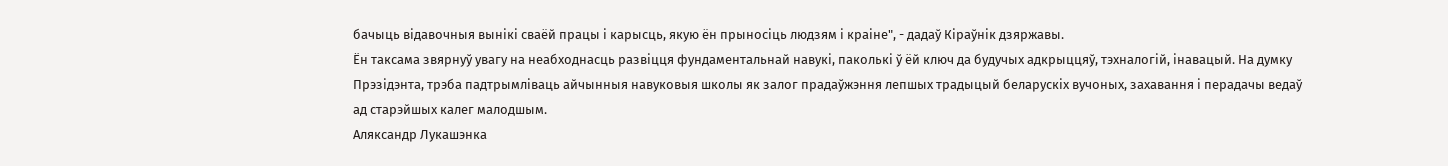бачыць відавочныя вынікі сваёй працы і карысць, якую ён прыносіць людзям і краіне", - дадаў Кіраўнік дзяржавы.
Ён таксама звярнуў увагу на неабходнасць развіцця фундаментальнай навукі, паколькі ў ёй ключ да будучых адкрыццяў, тэхналогій, інавацый. На думку Прэзідэнта, трэба падтрымліваць айчынныя навуковыя школы як залог прадаўжэння лепшых традыцый беларускіх вучоных, захавання і перадачы ведаў ад старэйшых калег малодшым.
Аляксандр Лукашэнка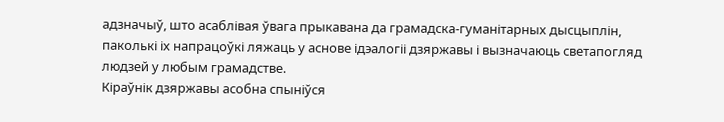адзначыў, што асаблівая ўвага прыкавана да грамадска-гуманітарных дысцыплін, паколькі іх напрацоўкі ляжаць у аснове ідэалогіі дзяржавы і вызначаюць светапогляд людзей у любым грамадстве.
Кіраўнік дзяржавы асобна спыніўся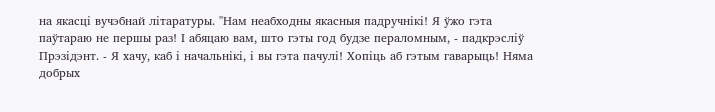на якасці вучэбнай літаратуры. "Нам неабходны якасныя падручнікі! Я ўжо гэта паўтараю не першы раз! І абяцаю вам, што гэты год будзе пераломным, - падкрэсліў Прэзідэнт. - Я хачу, каб і начальнікі, і вы гэта пачулі! Хопіць аб гэтым гаварыць! Няма добрых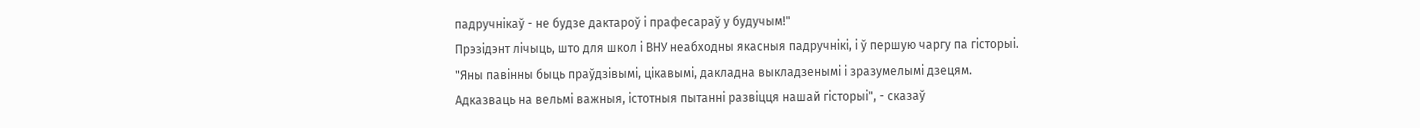падручнікаў - не будзе дактароў і прафесараў у будучым!"
Прэзідэнт лічыць, што для школ і ВНУ неабходны якасныя падручнікі, і ў першую чаргу па гісторыі. "Яны павінны быць праўдзівымі, цікавымі, дакладна выкладзенымі і зразумелымі дзецям. Адказваць на вельмі важныя, істотныя пытанні развіцця нашай гісторыі", - сказаў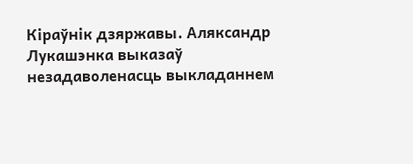Кіраўнік дзяржавы. Аляксандр Лукашэнка выказаў незадаволенасць выкладаннем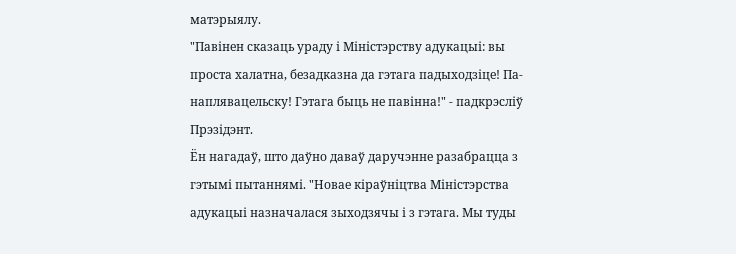матэрыялу.
"Павінен сказаць ураду і Міністэрству адукацыі: вы проста халатна, безадказна да гэтага падыходзіце! Па-наплявацельску! Гэтага быць не павінна!" - падкрэсліў Прэзідэнт.
Ён нагадаў, што даўно даваў даручэнне разабрацца з гэтымі пытаннямі. "Новае кіраўніцтва Міністэрства адукацыі назначалася зыходзячы і з гэтага. Мы туды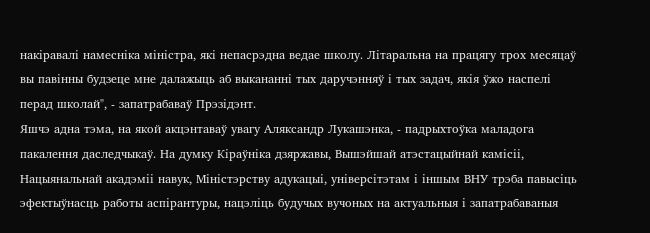накіравалі намесніка міністра, які непасрэдна ведае школу. Літаральна на працягу трох месяцаў вы павінны будзеце мне далажыць аб выкананні тых даручэнняў і тых задач, якія ўжо наспелі перад школай", - запатрабаваў Прэзідэнт.
Яшчэ адна тэма, на якой акцэнтаваў увагу Аляксандр Лукашэнка, - падрыхтоўка маладога пакалення даследчыкаў. На думку Кіраўніка дзяржавы, Вышэйшай атэстацыйнай камісіі, Нацыянальнай акадэміі навук, Міністэрству адукацыі, універсітэтам і іншым ВНУ трэба павысіць эфектыўнасць работы аспірантуры, нацэліць будучых вучоных на актуальныя і запатрабаваныя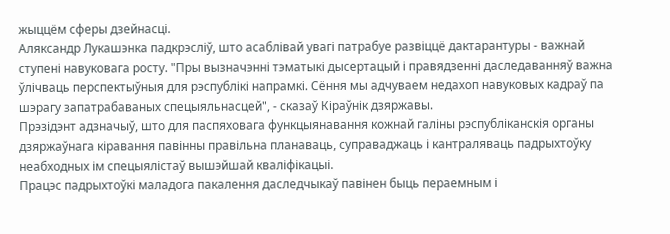жыццём сферы дзейнасці.
Аляксандр Лукашэнка падкрэсліў, што асаблівай увагі патрабуе развіццё дактарантуры - важнай ступені навуковага росту. "Пры вызначэнні тэматыкі дысертацый і правядзенні даследаванняў важна ўлічваць перспектыўныя для рэспублікі напрамкі. Сёння мы адчуваем недахоп навуковых кадраў па шэрагу запатрабаваных спецыяльнасцей", - сказаў Кіраўнік дзяржавы.
Прэзідэнт адзначыў, што для паспяховага функцыянавання кожнай галіны рэспубліканскія органы дзяржаўнага кіравання павінны правільна планаваць, суправаджаць і кантраляваць падрыхтоўку неабходных ім спецыялістаў вышэйшай кваліфікацыі.
Працэс падрыхтоўкі маладога пакалення даследчыкаў павінен быць пераемным і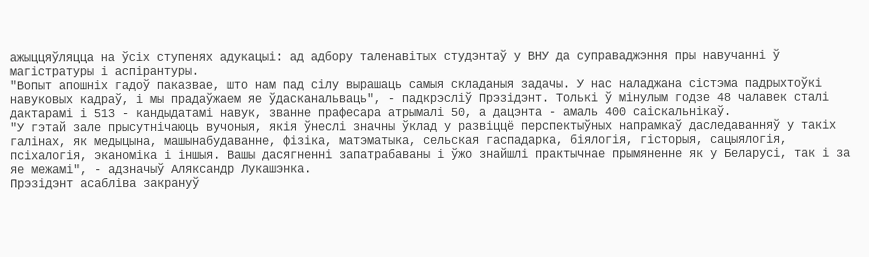ажыццяўляцца на ўсіх ступенях адукацыі: ад адбору таленавітых студэнтаў у ВНУ да суправаджэння пры навучанні ў магістратуры і аспірантуры.
"Вопыт апошніх гадоў паказвае, што нам пад сілу вырашаць самыя складаныя задачы. У нас наладжана сістэма падрыхтоўкі навуковых кадраў, і мы прадаўжаем яе ўдасканальваць", - падкрэсліў Прэзідэнт. Толькі ў мінулым годзе 48 чалавек сталі дактарамі і 513 - кандыдатамі навук, званне прафесара атрымалі 50, а дацэнта - амаль 400 саіскальнікаў.
"У гэтай зале прысутнічаюць вучоныя, якія ўнеслі значны ўклад у развіццё перспектыўных напрамкаў даследаванняў у такіх галінах, як медыцына, машынабудаванне, фізіка, матэматыка, сельская гаспадарка, біялогія, гісторыя, сацыялогія, псіхалогія, эканоміка і іншыя. Вашы дасягненні запатрабаваны і ўжо знайшлі практычнае прымяненне як у Беларусі, так і за яе межамі", - адзначыў Аляксандр Лукашэнка.
Прэзідэнт асабліва закрануў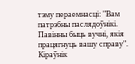тэму пераемнасці: "Вам патрэбны паслядоўнікі. Павінны быць вучні, якія працягнуць вашу справу".
Кіраўнік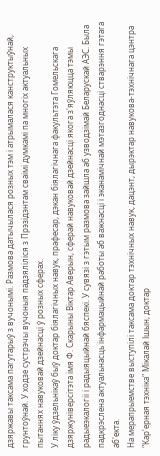дзяржавы таксама пагутарыў з вучонымі. Размова датычылася розных тэм і атрымалася канструктыўнай, грунтоўнай. У ходзе сустрэчы вучоныя падзяліліся з Прэзідэнтам сваімі думкамі па многіх актуальных пытаннях навуковай дзейнасці ў розных сферах.
У ліку ўдзельнікаў быў доктар біялагічных навук, прафесар, дэкан біялагічнага факультэта Гомельскага дзяржуніверсітэта імя Ф. Скарыны Віктар Аверын, сферай навуковай дзейнасці якога з'яўляюцца тэмы радыеэкалогіі і радыяцыйнай бяспекі. У сувязі з гэтым размова зайшла аб узводзімай Беларускай АЭС. Была падкрэслена актуальнасць інфармацыйнай работы аб важнасці і эканамічнай мэтазгоднасці стварэння гэтага аб'екта.
На мерапрыемстве выступілі таксама доктар тэхнічных навук, дацэнт, дырэктар навукова-тэхнічнага цэнтра "Кар'ерная тэхніка" Мікалай Ішын, доктар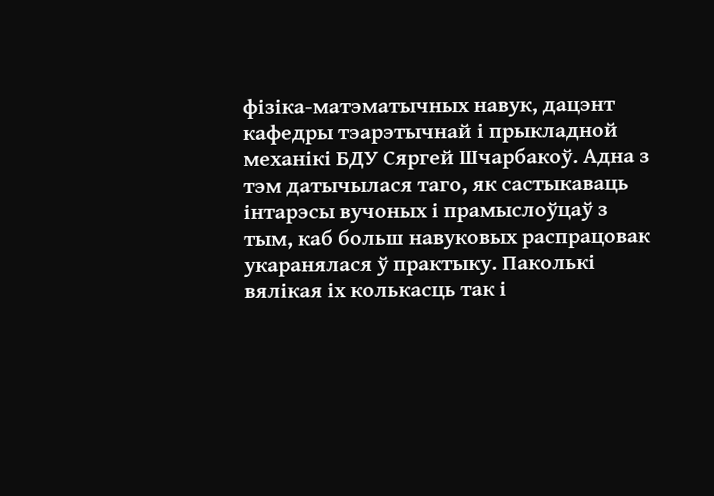фізіка-матэматычных навук, дацэнт кафедры тэарэтычнай і прыкладной механікі БДУ Сяргей Шчарбакоў. Адна з тэм датычылася таго, як састыкаваць інтарэсы вучоных і прамыслоўцаў з тым, каб больш навуковых распрацовак укаранялася ў практыку. Паколькі вялікая іх колькасць так і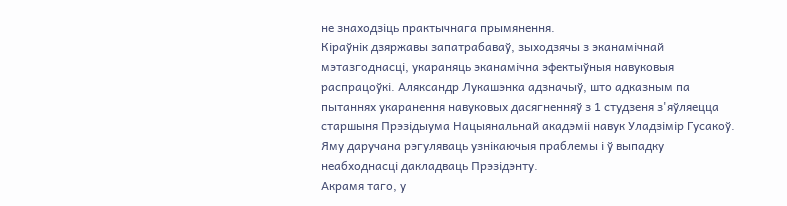не знаходзіць практычнага прымянення.
Кіраўнік дзяржавы запатрабаваў, зыходзячы з эканамічнай мэтазгоднасці, укараняць эканамічна эфектыўныя навуковыя распрацоўкі. Аляксандр Лукашэнка адзначыў, што адказным па пытаннях укаранення навуковых дасягненняў з 1 студзеня з'яўляецца старшыня Прэзідыума Нацыянальнай акадэміі навук Уладзімір Гусакоў. Яму даручана рэгуляваць узнікаючыя праблемы і ў выпадку неабходнасці дакладваць Прэзідэнту.
Акрамя таго, у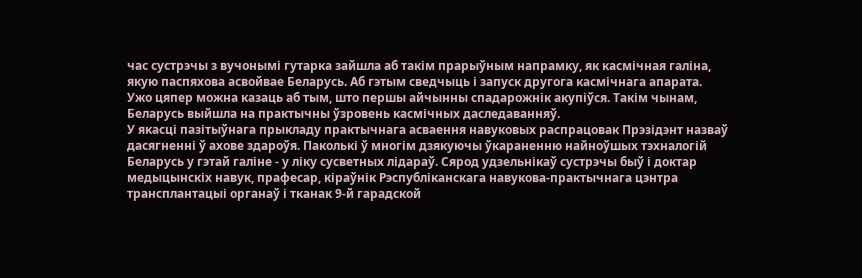час сустрэчы з вучонымі гутарка зайшла аб такім прарыўным напрамку, як касмічная галіна, якую паспяхова асвойвае Беларусь. Аб гэтым сведчыць і запуск другога касмічнага апарата. Ужо цяпер можна казаць аб тым, што першы айчынны спадарожнік акупіўся. Такім чынам, Беларусь выйшла на практычны ўзровень касмічных даследаванняў.
У якасці пазітыўнага прыкладу практычнага асваення навуковых распрацовак Прэзідэнт назваў дасягненні ў ахове здароўя. Паколькі ў многім дзякуючы ўкараненню найноўшых тэхналогій Беларусь у гэтай галіне - у ліку сусветных лідараў. Сярод удзельнікаў сустрэчы быў і доктар медыцынскіх навук, прафесар, кіраўнік Рэспубліканскага навукова-практычнага цэнтра трансплантацыі органаў і тканак 9-й гарадской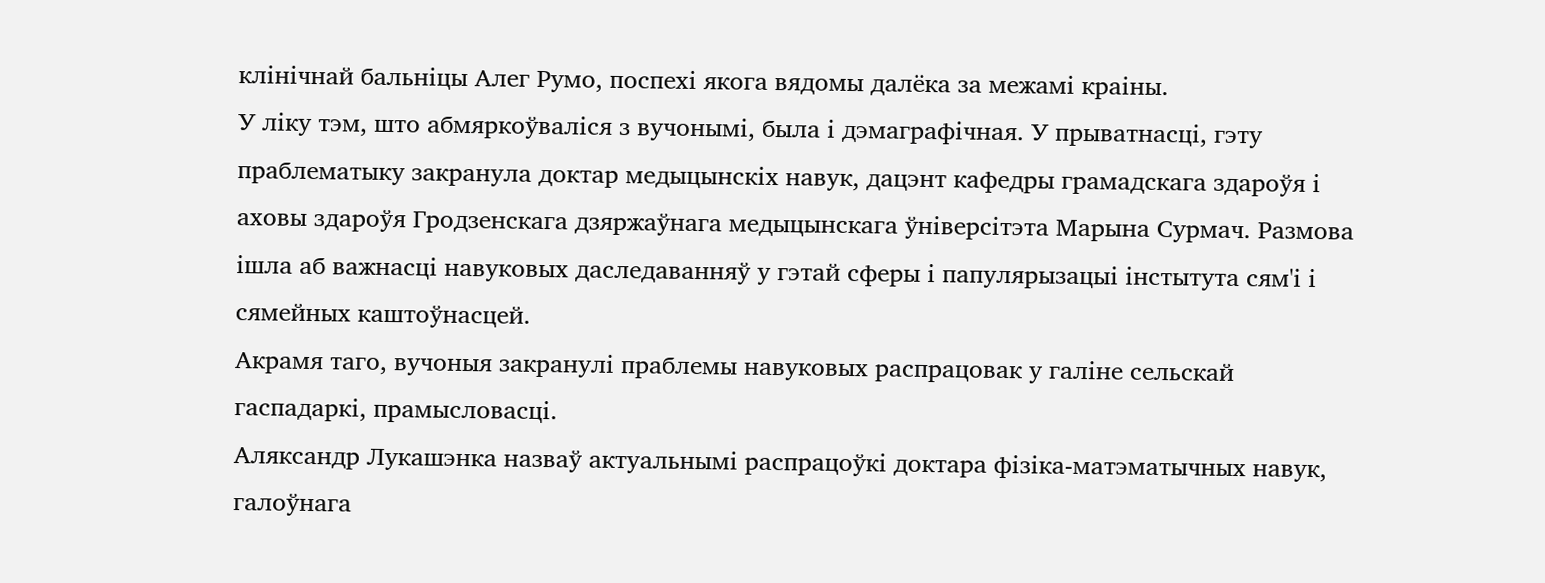клінічнай бальніцы Алег Румо, поспехі якога вядомы далёка за межамі краіны.
У ліку тэм, што абмяркоўваліся з вучонымі, была і дэмаграфічная. У прыватнасці, гэту праблематыку закранула доктар медыцынскіх навук, дацэнт кафедры грамадскага здароўя і аховы здароўя Гродзенскага дзяржаўнага медыцынскага ўніверсітэта Марына Сурмач. Размова ішла аб важнасці навуковых даследаванняў у гэтай сферы і папулярызацыі інстытута сям'і і сямейных каштоўнасцей.
Акрамя таго, вучоныя закранулі праблемы навуковых распрацовак у галіне сельскай гаспадаркі, прамысловасці.
Аляксандр Лукашэнка назваў актуальнымі распрацоўкі доктара фізіка-матэматычных навук, галоўнага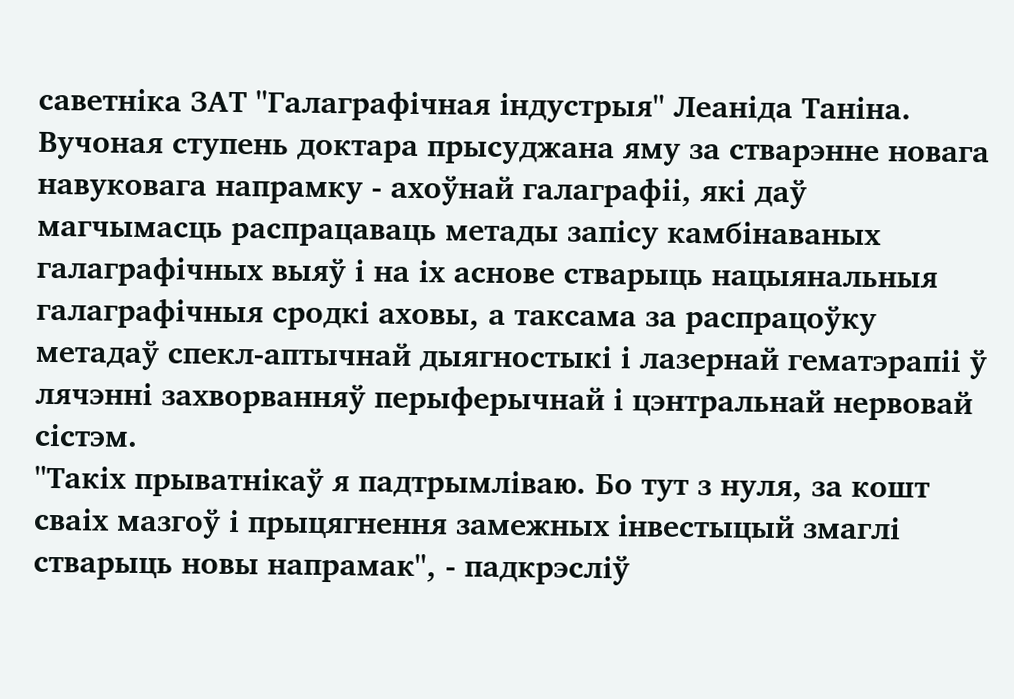саветніка ЗАТ "Галаграфічная індустрыя" Леаніда Таніна. Вучоная ступень доктара прысуджана яму за стварэнне новага навуковага напрамку - ахоўнай галаграфіі, які даў магчымасць распрацаваць метады запісу камбінаваных галаграфічных выяў і на іх аснове стварыць нацыянальныя галаграфічныя сродкі аховы, а таксама за распрацоўку метадаў спекл-аптычнай дыягностыкі і лазернай гематэрапіі ў лячэнні захворванняў перыферычнай і цэнтральнай нервовай сістэм.
"Такіх прыватнікаў я падтрымліваю. Бо тут з нуля, за кошт сваіх мазгоў і прыцягнення замежных інвестыцый змаглі стварыць новы напрамак", - падкрэсліў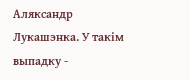Аляксандр Лукашэнка. У такім выпадку -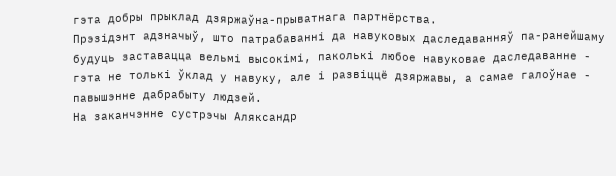гэта добры прыклад дзяржаўна-прыватнага партнёрства.
Прэзідэнт адзначыў, што патрабаванні да навуковых даследаванняў па-ранейшаму будуць заставацца вельмі высокімі, паколькі любое навуковае даследаванне - гэта не толькі ўклад у навуку, але і развіццё дзяржавы, а самае галоўнае - павышэнне дабрабыту людзей.
На заканчэнне сустрэчы Аляксандр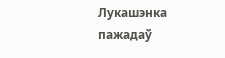Лукашэнка пажадаў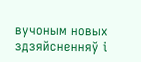вучоным новых здзяйсненняў і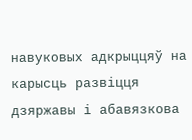навуковых адкрыццяў на карысць развіцця дзяржавы і абавязкова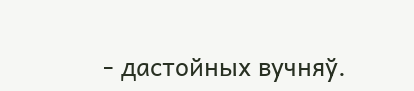- дастойных вучняў.